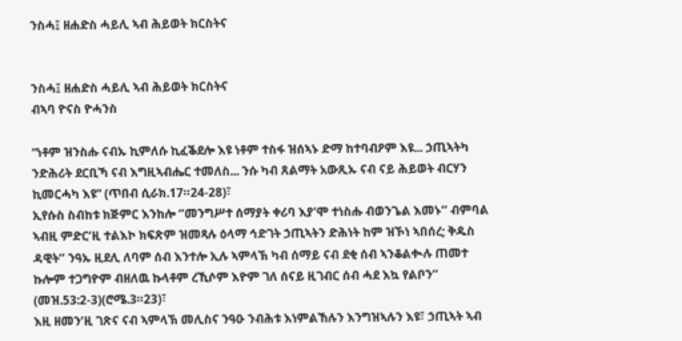ንስሓ፤ ዘሐድስ ሓይሊ ኣብ ሕይወት ክርስትና


ንስሓ፤ ዘሐድስ ሓይሊ ኣብ ሕይወት ክርስትና
ብኣባ ዮናስ ዮሓንስ

“ነቶም ዝንስሑ ናብኡ ኪምለሱ ኪፈቕደሎ እዩ ነቶም ተስፋ ዝሰኣኑ ድማ ከተባብዖም እዩ... ኃጢኣትካ ንድሕሪት ደርቢኻ ናብ እግዚኣብሔር ተመለስ... ንሱ ካብ ጸልማት አውጺኡ ናብ ናይ ሕይወት ብርሃን ኪመርሓካ እዩ” (ጥበብ ሲራክ.17።24-28)፣
ኢየሱስ ስብከቱ ክጅምር እንከሎ ‘’መንግሥተ ሰማያት ቀሪባ እያ’ሞ ተነስሑ ብወንጌል እመኑ’’ ብምባል ኣብዚ ምድር’ዚ ተልእኮ ክፍጽም ዝመጻሉ ዕላማ ኅድገት ኃጢኣትን ድሕነት ከም ዝኾነ ኣበሰረ; ቅዱስ ዳዊት’’ ንዓኡ ዚደሊ ለባም ሰብ እንተሎ ኢሉ ኣምላኽ ካብ ሰማይ ናብ ደቂ ሰብ ኣንቆልቊሉ ጠመተ ኩሎም ተጋግዮም ብዘለዉ ኩላቶም ረኺሶም እዮም ገለ ሰናይ ዚገብር ሰብ ሓደ እኳ የልቦን’’ (መዝ.53:2-3)(ሮሜ.3።23)፣
እዚ ዘመን’ዚ ገጽና ናብ ኣምላኽ መሊስና ንዓዑ ንብሕቱ እነምልኸሉን እንግዝኣሉን እዩ፣ ኃጢኣት ኣብ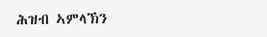ሕዝብ ኣምላኽን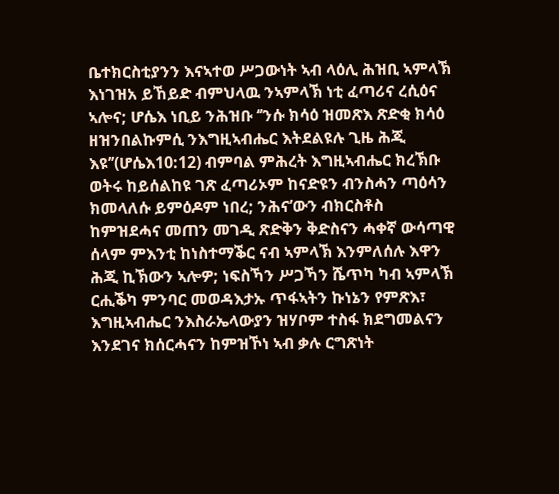ቤተክርስቲያንን እናኣተወ ሥጋውነት ኣብ ላዕሊ ሕዝቢ ኣምላኽ እነገዝአ ይኸይድ ብምህላዉ ንኣምላኽ ነቲ ፈጣሪና ረሲዕና ኣሎና; ሆሴእ ነቢይ ንሕዝቡ ‘’ንሱ ክሳዕ ዝመጽእ ጽድቂ ክሳዕ ዘዝንበልኩምሲ ንእግዚኣብሔር እትደልዩሉ ጊዜ ሕጂ እዩ’’(ሆሴእ10:12) ብምባል ምሕረት እግዚኣብሔር ክረኽቡ ወትሩ ከይሰልከዩ ገጽ ፈጣሪኦም ከናድዩን ብንስሓን ጣዕሳን ክመላለሱ ይምዕዶም ነበረ; ንሕና’ውን ብክርስቶስ ከምዝደሓና መጠን መገዲ ጽድቅን ቅድስናን ሓቀኛ ውሳጣዊ ሰላም ምእንቲ ከነስተማቕር ናብ ኣምላኽ እንምለሰሉ እዋን ሕጂ ኪኽውን ኣሎዎ; ነፍስኻን ሥጋኻን ሼጥካ ካብ ኣምላኽ ርሒቕካ ምንባር መወዳእታኡ ጥፋኣትን ኩነኔን የምጽእ፣ እግዚኣብሔር ንእስራኤላውያን ዝሃቦም ተስፋ ክደግመልናን እንደገና ክሰርሓናን ከምዝኾነ ኣብ ቃሉ ርግጽነት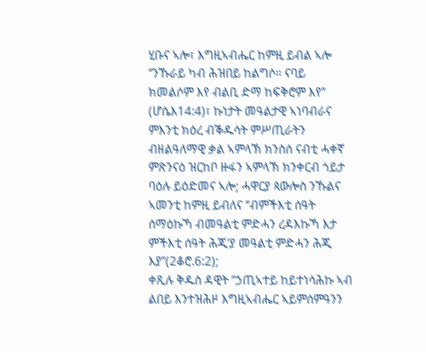ሂቡና ኣሎ፣ እግዚኣብሔር ከምዚ ይብል ኣሎ ‘’ንኹራይ ካብ ሕዝበይ ከልግሶ። ናባይ ክመልሶም እየ ብልቢ ድማ ከፍቅሮም እየ’’ (ሆሴእ14:4)፣ ኩነታት መዓልታዊ ኣነባብራና ምእንቲ ክዕረ ብቕዱሳት ምሥጢራትን ብዘልዓለማዊ ቃል ኣምላኽ ክንስሰ ናብቲ ሓቀኛ ምጽንናዕ ዝርከቦ ዙፋን ኣምላኽ ክንቀርብ ጎይታ ባዕሉ ይዕድመና ኣሎ; ሓዋርያ ጳውሎስ ንኹልና ኣመንቲ ከምዚ ይብለና ‘’ብምችእቲ ሰዓት ሰማዕኩኻ ብመዓልቲ ምድሓን ረዳእኩኻ እታ ምችእቲ ሰዓት ሕጂ’ያ መዓልቲ ምድሓን ሕጂ እያ’’(2ቆሮ.6:2);
ቀጺሉ ቅዱስ ዳዊት ’’ኃጢኣተይ ከይተነሳሕኩ ኣብ ልበይ እንተዝሕዞ እግዚኣብሔር ኣይምሰምዓንን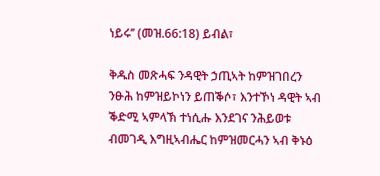ነይሩ’’ (መዝ.66:18) ይብል፣

ቅዱስ መጽሓፍ ንዳዊት ኃጢኣት ከምዝገበረን ንፁሕ ከምዝይኮነን ይጠቕሶ፣ እንተኾነ ዳዊት ኣብ ቕድሚ ኣምላኽ ተነሲሑ እንደገና ንሕይወቱ ብመገዲ እግዚኣብሔር ከምዝመርሓን ኣብ ቅኑዕ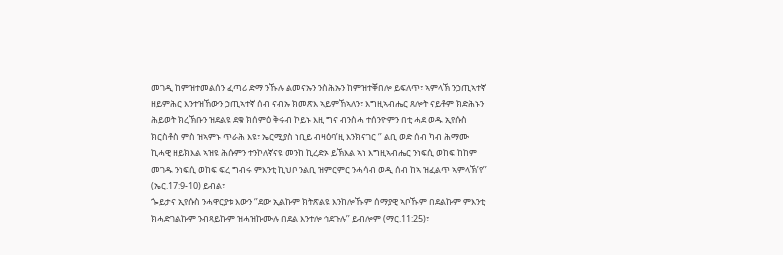መገዲ ከምዝተመልሰን ፈጣሪ ድማ ንኹሉ ልመናኡን ንስሕኡን ከምዝተቐበሎ ይፍለጥ፣ ኣምላኽ ንኃጢኣተኛ ዘይምሕር እንተዝኸውን ኃጢኣተኛ ሰብ ናብኡ ክመጽእ ኣይምኸኣለን፣ እግዚኣብሔር ጸሎት ናይቶም ክድሕኑን ሕይወት ክረኽቡን ዝደልዩ ደቁ ክሰምዕ ቅሩብ ኮይኑ እዚ ግና ብንስሓ ተሰንዮምን በቲ ሓደ ወዱ ኢየሱስ ክርስቶስ ምስ ዝኣምኑ ጥራሕ እዩ፣ ኤርሚያስ ነቢይ ብዛዕባ’ዚ እንክናገር ‘’ ልቢ ወድ ሰብ ካብ ሕማሙ ኪሓዊ ዘይክእል ኣዝዩ ሕሱምን ተንኮለኛናዩ መንከ ኪረድኦ ይኽእል ኣነ እግዚኣብሔር ንነፍሲ ወከፍ ከከም መገዱ ንነፍሲ ወከፍ ፍረ ግብሩ ምእንቲ ኪህቦ ንልቢ ዝምርምር ንሓሳብ ወዲ ሰብ ከኣ ዝፈልጥ ኣምላኽ’የ’’ (ኤር.17:9-10) ይብል፣
ጐይታና ኢየሱስ ንሓዋርያቱ እውን ‘’ደው ኢልኩም ክትጽልዩ እንከሎኹም ሰማያዊ ኣቦኹም በደልኩም ምእንቲ ክሓድገልኩም ንብጻይኩም ዝሓዝኩሙሉ በደል እንተሎ ኅደጉሉ’’ ይብሎም (ማር.11:25)፣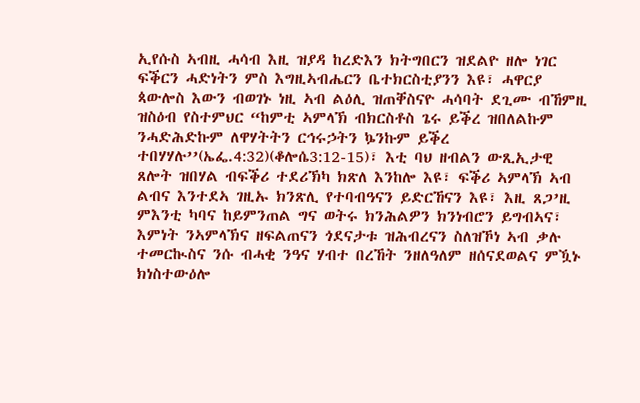ኢየሱስ ኣብዚ ሓሳብ እዚ ዝያዳ ከረድእን ክትግበርን ዝደልዮ ዘሎ ነገር ፍቕርን ሓድነትን ምስ እግዚኣብሔርን ቤተክርስቲያንን እዩ፣ ሓዋርያ ጳውሎስ እውን ብወገኑ ነዚ ኣብ ልዕሊ ዝጠቐስናዮ ሓሳባት ደጊሙ ብኸምዚ ዝስዕብ የስተምህር “ከምቲ ኣምላኽ ብክርስቶስ ጌሩ ይቕረ ዝበለልኩም ንሓድሕድኩም ለዋሃትትን ርኅሩኃትን ኴንኩም ይቕረ ተበሃሃሉ’’(ኤፌ.4:32)(ቆሎሴ3:12-15)፣ እቲ ባህ ዘብልን ውጺኢታዊ ጸሎት ዝበሃል ብፍቕሪ ተደሪኽካ ክጽለ እንከሎ እዩ፣ ፍቕሪ ኣምላኽ ኣብ ልብና እንተደኣ ገዚኡ ክንጽሊ የተባብዓናን ይድርኸናን እዩ፣ እዚ ጸጋ’ዚ ምእንቲ ካባና ከይምንጠል ግና ወትሩ ክንሕልዎን ክንነብሮን ይግብኣና፣ እምነት ንኣምላኽና ዘፍልጠናን ጎደናታቱ ዝሕብረናን ስለዝኾነ ኣብ ቃሉ ተመርኲስና ንሱ ብሓቂ ንዓና ሃብተ በረኸት ንዘለዓለም ዘሰናደወልና ምዃኑ ክነስተውዕሎ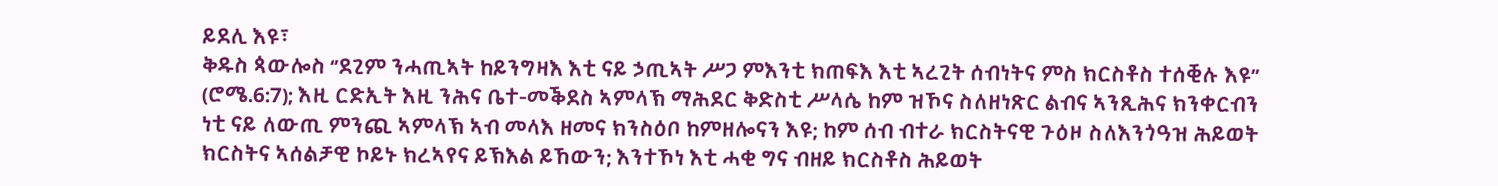ይደሊ እዩ፣
ቅዱስ ጳውሎስ ‘’ደጊም ንሓጢኣት ከይንግዛእ እቲ ናይ ኃጢኣት ሥጋ ምእንቲ ክጠፍእ እቲ ኣረጊት ሰብነትና ምስ ክርስቶስ ተሰቒሉ እዩ’’ (ሮሜ.6:7); እዚ ርድኢት እዚ ንሕና ቤተ-መቕደስ ኣምላኽ ማሕደር ቅድስቲ ሥላሴ ከም ዝኾና ስለዘነጽር ልብና ኣንጺሕና ክንቀርብን ነቲ ናይ ለውጢ ምንጪ ኣምላኽ ኣብ መላእ ዘመና ክንስዕቦ ከምዘሎናን እዩ; ከም ሰብ ብተራ ክርስትናዊ ጉዕዞ ስለእንጎዓዝ ሕይወት ክርስትና ኣሰልቻዊ ኮይኑ ክረኣየና ይኽእል ይኸውን; እንተኾነ እቲ ሓቂ ግና ብዘይ ክርስቶስ ሕይወት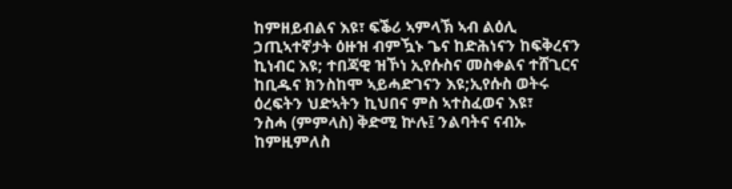ከምዘይብልና እዩ፣ ፍቕሪ ኣምላኽ ኣብ ልዕሊ ኃጢኣተኛታት ዕዙዝ ብምዃኑ ጌና ከድሕነናን ከፍቅረናን ኪነብር እዩ; ተበጃዊ ዝኾነ ኢየሱስና መስቀልና ተሸጊርና ከቢዱና ክንስከሞ ኣይሓድገናን እዩ;ኢየሱስ ወትሩ ዕረፍትን ህድኣትን ኪህበና ምስ ኣተስፈወና እዩ፣
ንስሓ (ምምላስ) ቅድሚ ኵሉ፤ ንልባትና ናብኡ ከምዚምለስ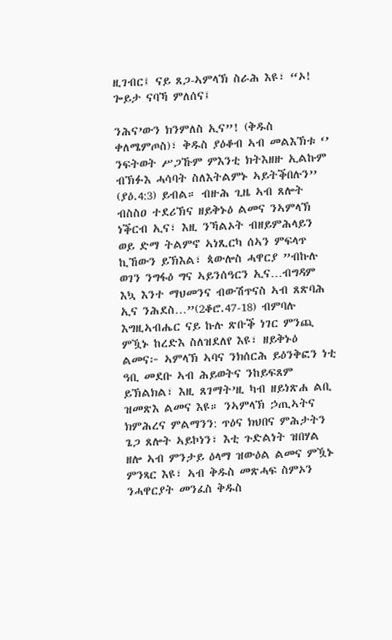ዚገብር፤ ናይ ጸጋ-ኣምላኽ ስራሕ እዩ፣ “ኦ! ጐይታ ናባኻ ምለሰና፤

ንሕና’ውን ክንምለስ ኢና”! (ቅዱስ ቀለሜምጦስ)፣ ቅዱስ ያዕቆብ ኣብ መልእኽቱ ‘’ ንፍትወት ሥጋኹም ምእንቲ ክትእዘዙ ኢልኩም ብኽፉእ ሓሳባት ስለእትልምኑ ኣይትቕበሉን’’ (ያዕ.4:3) ይብል። ብዙሕ ጊዜ ኣብ ጸሎት ብስስዐ ተደሪኽና ዘይቅኑዕ ልመና ንኣምላኽ ነቕርብ ኢና፣ እዚ ንኻልኦት ብዘይምሕላይን ወይ ድማ ትልምኖ ኣነጺርካ ሰኣን ምፍላጥ ኪኸውን ይኽእል፣ ጳውሎስ ሓዋርያ ”ብኩሉ ወገን ንግፋዕ ግና ኣይንሰዓርን ኢና…ብግዳም እኳ እንተ ማህመንና ብውሽጥናስ ኣብ ጸጽባሕ ኢና ንሕደስ…”(2ቆሮ.47-18) ብምባሉ እግዚኣብሔር ናይ ኩሉ ጽቡቕ ነገር ምንጪ ምዃኑ ከረድእ ስለዝደለየ እዩ፣ ዘይቅኑዕ ልመና፦ ኣምላኽ ኣባና ንክሰርሕ ይዕንቅፎን ነቲ ዓቢ መደቡ ኣብ ሕይወትና ንከይፍጸም ይኽልክል፣ እዚ ጸገማት’ዚ ካብ ዘይነጽሐ ልቢ ዝመጽእ ልመና እዩ። ንኣምላኽ ኃጢኣትና ክምሕረና ምልማንን: ጥዕና ክህበና ምሕታትን ጌጋ ጸሎት ኣይኮነን፣ እቲ ጉድልነት ዝበሃል ዘሎ ኣብ ምንታይ ዕላማ ዝውዕል ልመና ምዃኑ ምንጻር እዩ፣ ኣብ ቅዱስ መጽሓፍ ስምኦን ንሓዋርያት መንፈስ ቅዱስ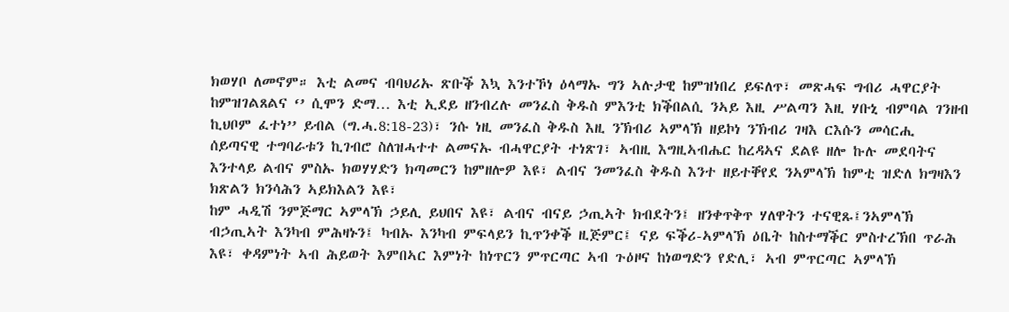ክወሃቦ ለመኖም። እቲ ልመና ብባህሪኡ ጽቡቕ እኳ እንተኾነ ዕላማኡ ግን ኣሉታዊ ከምዝነበረ ይፍለጥ፣ መጽሓፍ ግብሪ ሓዋርያት ከምዝገልጸልና ‘’ ሲሞን ድማ… እቲ ኢደይ ዘንብረሉ መንፈስ ቅዱስ ምእንቲ ክቕበልሲ ንኣይ እዚ ሥልጣን እዚ ሃቡኒ ብምባል ገንዘብ ኪህቦም ፈተነ’’ ይብል (ግ.ሓ.8:18-23)፣ ንሱ ነዚ መንፈስ ቅዱስ እዚ ንኽብሪ ኣምላኽ ዘይኮነ ንኽብሪ ገዛእ ርእሱን መሳርሒ ሰይጣናዊ ተግባራቱን ኪገብሮ ስለዝሓተተ ልመናኡ ብሓዋርያት ተነጽገ፣ ኣብዚ እግዚኣብሔር ከረዳኣና ደልዩ ዘሎ ኩሉ መደባትና እንተላይ ልብና ምስኡ ክወሃሃድን ክጣመርን ከምዘሎዎ እዩ፣ ልብና ንመንፈስ ቅዱስ እንተ ዘይተቐየደ ንኣምላኽ ከምቲ ዝድለ ክግዛእን ክጽልን ክንሳሕን ኣይክእልን እዩ፣
ከም ሓዲሽ ንምጅማር ኣምላኽ ኃይሊ ይህበና እዩ፣ ልብና ብናይ ኃጢኣት ክብደትን፤ ዘንቀጥቅጥ ሃለዋትን ተናዊጹ፤ንኣምላኽ ብኃጢኣት እንካብ ምሕዛኑን፤ ካብኡ እንካብ ምፍላይን ኪጥንቀቕ ዚጅምር፤ ናይ ፍቕሪ-ኣምላኽ ዕቤት ከስተማቕር ምስተረኽበ ጥራሕ እዩ፣ ቀዳምነት ኣብ ሕይወት እምበኣር እምነት ከነጥርን ምጥርጣር ኣብ ጉዕዞና ከነወግድን የድሊ፣ ኣብ ምጥርጣር ኣምላኽ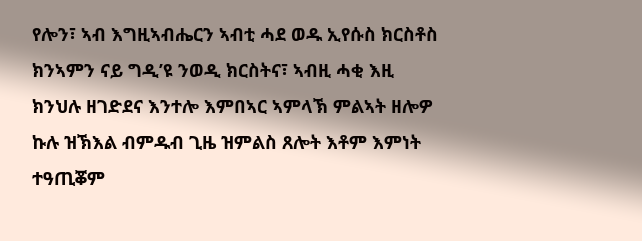የሎን፣ ኣብ እግዚኣብሔርን ኣብቲ ሓደ ወዱ ኢየሱስ ክርስቶስ ክንኣምን ናይ ግዲ’ዩ ንወዲ ክርስትና፣ ኣብዚ ሓቂ እዚ ክንህሉ ዘገድደና እንተሎ እምበኣር ኣምላኽ ምልኣት ዘሎዎ ኩሉ ዝኽእል ብምዱብ ጊዜ ዝምልስ ጸሎት እቶም እምነት ተዓጢቖም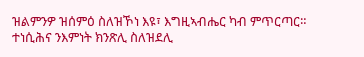ዝልምንዎ ዝሰምዕ ስለዝኾነ እዩ፣ እግዚኣብሔር ካብ ምጥርጣር።
ተነሲሕና ንእምነት ክንጽሊ ስለዝደሊ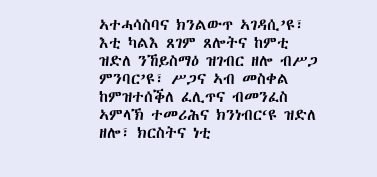ኣተሓሳስባና ክንልውጥ ኣገዳሲ’ዩ፣ እቲ ካልእ ጸገም ጸሎትና ከምቲ ዝድለ ንኸይስማዕ ዝገብር ዘሎ ብሥጋ ምንባር’ዩ፣ ሥጋና ኣብ መስቀል ከምዝተሰቕለ ፈሊጥና ብመንፈስ ኣምላኽ ተመሪሕና ክንነብር‘ዩ ዝድለ ዘሎ፣ ክርስትና ነቲ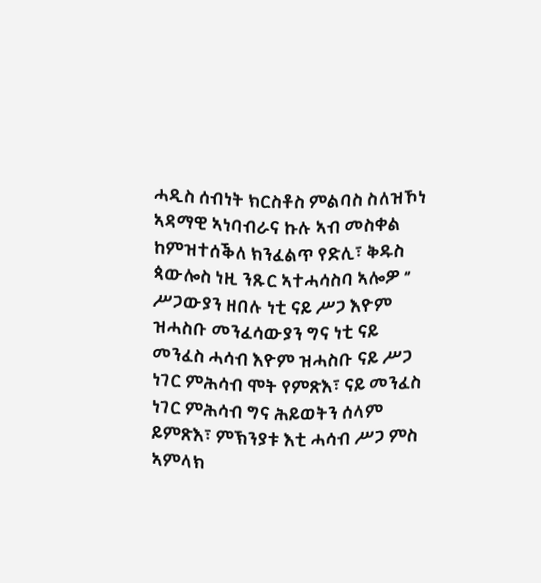ሓዲስ ሰብነት ክርስቶስ ምልባስ ስለዝኾነ ኣዳማዊ ኣነባብራና ኩሉ ኣብ መስቀል ከምዝተሰቕለ ክንፈልጥ የድሊ፣ ቅዱስ ጳውሎስ ነዚ ንጹር ኣተሓሳስባ ኣሎዎ ‘’ ሥጋውያን ዘበሉ ነቲ ናይ ሥጋ እዮም ዝሓስቡ መንፈሳውያን ግና ነቲ ናይ መንፈስ ሓሳብ እዮም ዝሓስቡ ናይ ሥጋ ነገር ምሕሳብ ሞት የምጽእ፣ ናይ መንፈስ ነገር ምሕሳብ ግና ሕይወትን ሰላም ይምጽእ፣ ምኽንያቱ እቲ ሓሳብ ሥጋ ምስ ኣምላክ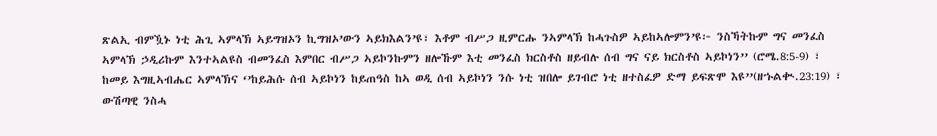ጽልኢ ብምዃኑ ነቲ ሕጊ ኣምላኽ ኣይግዝኦን ኪግዝኦ’ውን ኣይክእልን’ዩ፣ እቶም ብሥጋ ዚምርሑ ንኣምላኽ ከሓጉስዎ ኣይከኣሎምን’ዩ፦ ንስኻትኩም ግና መንፈስ ኣምላኽ ኃዲሪኩም እንተኣልዩስ ብመንፈስ እምበር ብሥጋ ኣይኮንኩምን ዘሎኹም እቲ መንፈስ ክርስቶስ ዘይብሉ ሰብ ግና ናይ ክርስቶስ ኣይኮነን’’ (ሮሜ.8:5-9) ፣ ከመይ እግዚኣብሔር ኣምላኽና ‘’ከይሕሱ ሰብ ኣይኮነን ከይጠዓስ ከኣ ወዲ ሰብ ኣይኮነን ንሱ ነቲ ዝበሎ ይገብሮ ነቲ ዘተስፈዎ ድማ ይፍጽሞ እዩ’’(ዘኁልቊ.23:19) ፣
ውሽጣዊ ንስሓ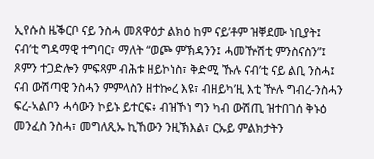ኢየሱስ ዜቕርቦ ናይ ንስሓ መጸዋዕታ ልክዕ ከም ናይ’ቶም ዝቐደሙ ነቢያት፤ ናብ’ቲ ግዳማዊ ተግባር፣ ማለት “ወጮ ምኽዳንን፤ ሓመዅሽቲ ምንስናስን”፤ ጾምን ተጋድሎን ምፍጻም ብሕቱ ዘይኮነስ፣ ቅድሚ ኹሉ ናብ’ቲ ናይ ልቢ ንስሓ፤ ናብ ውሽጣዊ ንስሓን ምምላስን ዘተኰረ እዩ፣ ብዘይካ’ዚ እቲ ዅሉ ግብረ-ንስሓን ፍረ-ኣልቦን ሓሳውን ኮይኑ ይተርፍ፥ ብዝኾነ ግን ካብ ውሽጢ ዝተበገሰ ቅኑዕ መንፈስ ንስሓ፣ መግለጺኡ ኪኸውን ንዚኽእል፣ ርኡይ ምልክታትን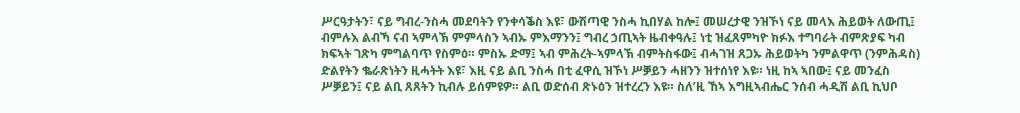ሥርዓታትን፣ ናይ ግብረ-ንስሓ መደባትን የንቀሳቕስ እዩ፣ ውሽጣዊ ንስሓ ኪበሃል ከሎ፤ መሠረታዊ ንዝኾነ ናይ መላእ ሕይወት ለውጢ፤ ብምሉእ ልብኻ ናብ ኣምላኽ ምምላስን ኣብኡ ምእማንን፤ ግብረ ኃጢኣት ዜብቀዓሉ፤ ነቲ ዝፈጸምካዮ ክፉእ ተግባራት ብምጽያፍ ካብ ክፍኣት ገጽካ ምግልባጥ የስምዕ። ምስኡ ድማ፤ ኣብ ምሕረት-ኣምላኽ ብምትስፋው፤ ብሓገዝ ጸጋኡ ሕይወትካ ንምልዋጥ (ንምሕዳስ) ድልየትን ቈራጽነትን ዚሓትት እዩ፣ እዚ ናይ ልቢ ንስሓ በቲ ፈዋሲ ዝኾነ ሥቓይን ሓዘንን ዝተሰነየ እዩ። ነዚ ከኣ ኣበው፤ ናይ መንፈስ ሥቓይን፤ ናይ ልቢ ጸጸትን ኪብሉ ይሰምዩዎ። ልቢ ወድሰብ ጽኑዕን ዝተረረን እዩ። ስለ’ዚ ኸኣ እግዚኣብሔር ንሰብ ሓዲሽ ልቢ ኪህቦ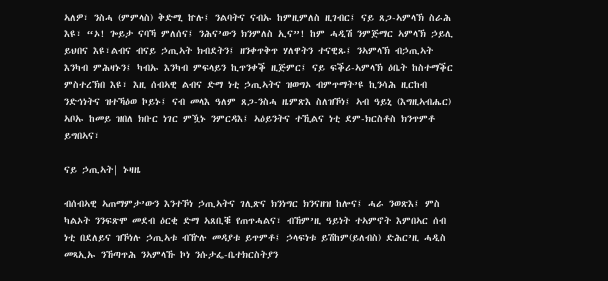ኣለዎ፣ ንስሓ (ምምላስ) ቅድሚ ኵሉ፤ ንልባትና ናብኡ ከምዚምለስ ዚገብር፤ ናይ ጸጋ-ኣምላኽ ስራሕ እዩ፣ “ኦ! ጐይታ ናባኻ ምለሰና፤ ንሕና’ውን ክንምለስ ኢና”! ከም ሓዲሽ ንምጅማር ኣምላኽ ኃይሊ ይህበና እዩ፣ልብና ብናይ ኃጢኣት ክብደትን፤ ዘንቀጥቅጥ ሃለዋትን ተናዊጹ፤ ንኣምላኽ ብኃጢኣት እንካብ ምሕዛኑን፤ ካብኡ እንካብ ምፍላይን ኪጥንቀቕ ዚጅምር፤ ናይ ፍቕሪ-ኣምላኽ ዕቤት ከስተማቕር ምስተረኽበ እዩ፣ እዚ ሰብኣዊ ልብና ድማ ነቲ ኃጢኣትና ዝወግኦ ብምጥማት’ዩ ኪንሳሕ ዚርከብ ንድኅነትና ዝተኻዕወ ኮይኑ፤ ናብ መላእ ዓለም ጸጋ-ንስሓ ዜምጽእ ስለዝኾነ፤ ኣብ ዓይኒ (እግዚኣብሔር) ኣቦኡ ከመይ ዝበለ ክቡር ነገር ምዃኑ ንምርዳእ፤ ኣዕይንትና ተኺልና ነቲ ደም-ክርስቶስ ክንጥምቶ ይግበኣና፣

ናይ ኃጢኣት| ኑዛዜ

ብሰብኣዊ ኣጠማምታ’ውን እንተኾነ ኃጢኣትና ገሊጽና ክንነግር ክንናዘዝ ከሎና፤ ሓራ ንወጽእ፤ ምስ ካልኦት ንንፍጽሞ መደብ ዕርቂ ድማ ኣጸቢቑ የጠጥሓልና፣ ብኸም’ዚ ዓይነት ተኣምኖት እምበኣር ሰብ ነቲ በደለይና ዝኾነሉ ኃጢኣቱ ብዅሉ መዳያቱ ይጥምቶ፤ ኃላፍነቱ ይሽከም(ይለብስ) ድሕር’ዚ ሓዲስ መጻኢኡ ንኸጣጥሕ ንኣምላኹ ኮነ ንሱታፌ-ቤተክርስትያን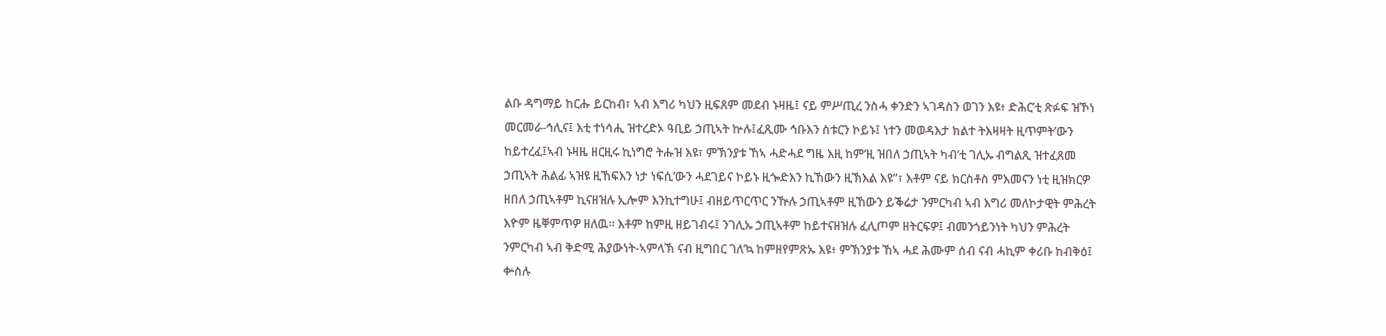ልቡ ዳግማይ ከርሑ ይርከብ፣ ኣብ እግሪ ካህን ዚፍጸም መደብ ኑዛዜ፤ ናይ ምሥጢረ ንስሓ ቀንድን ኣገዳስን ወገን እዩ፥ ድሕር’ቲ ጽፉፍ ዝኾነ መርመራ-ኅሊና፤ እቲ ተነሳሒ ዝተረድኦ ዓቢይ ኃጢኣት ኵሉ፤ፈጺሙ ኅቡእን ስቱርን ኮይኑ፤ ነተን መወዳእታ ክልተ ትእዛዛት ዚጥምት’ውን ከይተረፈ፤ኣብ ኑዛዜ ዘርዚሩ ኪነግሮ ትሑዝ እዩ፣ ምኽንያቱ ኸኣ ሓድሓደ ግዜ እዚ ከም’ዚ ዝበለ ኃጢኣት ካብ’ቲ ገሊኡ ብግልጺ ዝተፈጸመ ኃጢኣት ሕልፊ ኣዝዩ ዚኸፍእን ነታ ነፍሲ’ውን ሓደገይና ኮይኑ ዚጐድእን ኪኸውን ዚኽእል እዩ”፣ እቶም ናይ ክርስቶስ ምእመናን ነቲ ዚዝክርዎ ዘበለ ኃጢኣቶም ኪናዘዝሉ ኢሎም እንኪተግሁ፤ ብዘይጥርጥር ንዅሉ ኃጢኣቶም ዚኸውን ይቕሬታ ንምርካብ ኣብ እግሪ መለኮታዊት ምሕረት እዮም ዜቐምጥዎ ዘለዉ። እቶም ከምዚ ዘይገብሩ፤ ንገሊኡ ኃጢኣቶም ከይተናዘዝሉ ፈሊጦም ዘትርፍዎ፤ ብመንጎይንነት ካህን ምሕረት ንምርካብ ኣብ ቅድሚ ሕያውነት-ኣምላኽ ናብ ዚግበር ገለ’ኳ ከምዘየምጽኡ እዩ፥ ምኽንያቱ ኸኣ ሓደ ሕሙም ሰብ ናብ ሓኪም ቀሪቡ ከብቅዕ፤ ቍስሉ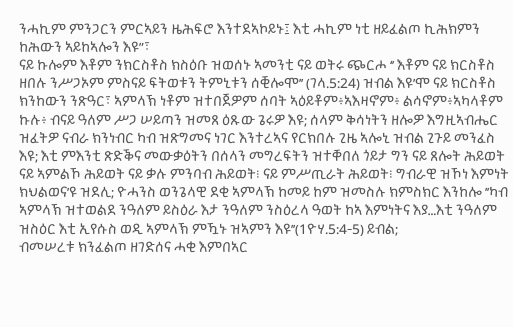ንሓኪም ምንጋርን ምርኣይን ዜሕፍሮ እንተደኣኮይኑ፤ እቲ ሓኪም ነቲ ዘይፈልጦ ኪሕክምን ከሕውን ኣይከኣሎን እዩ”፣
ናይ ኩሎም እቶም ንክርስቶስ ክስዕቡ ዝወሰኑ ኣመንቲ ናይ ወትሩ ጭርሖ ‘’ እቶም ናይ ክርስቶስ ዘበሉ ንሥጋኦም ምስናይ ፍትወቱን ትምኒቱን ሰቒሎሞ’’ (ገላ.5:24) ዝብል እዩ’ሞ ናይ ክርስቶስ ክንከውን ንጽዓር፣ ኣምላኽ ነቶም ዝተበጀዎም ሰባት ኣዕይቶም፥ኣእዛኖም፥ ልሳኖም፥ኣካላቶም ኩሉ፥ ብናይ ዓለም ሥጋ ሠይጣን ዝመጸ ዕጹው ጌሩዎ እዩ; ሰላም ቅሳነትን ዘሎዎ እግዚኣብሔር ዝፈትዎ ናብራ ክንነብር ካብ ዝጽግመና ነገር እንተረኣና የርክበሉ ጊዜ ኣሎኒ ዝብል ጊጉይ መንፈስ እዩ; እቲ ምእንቲ ጽድቕና መውቃዕትን በሰላን መግረፍትን ዝተቐበለ ጎይታ ግን ናይ ጸሎት ሕይወት ናይ ኣምልኾ ሕይወት ናይ ቃሉ ምንባብ ሕይወት፧ ናይ ምሥጢራት ሕይወት፧ ግብራዊ ዝኾነ እምነት ክህልወና’ዩ ዝደሊ; ዮሓንስ ወንጌላዊ ደቂ ኣምላኽ ከመይ ከም ዝመስሉ ክምስክር እንከሎ ’’ካብ ኣምላኽ ዝተወልደ ንዓለም ይስዕራ እታ ንዓለም ንስዕረላ ዓወት ከኣ እምነትና እያ…እቲ ንዓለም ዝስዕር እቲ ኢየሱስ ወዲ ኣምላኽ ምዃኑ ዝኣምን እዩ’’(1ዮሃ.5:4-5) ይብል;
ብመሠረቱ ክንፈልጦ ዘገድሰና ሓቂ እምበኣር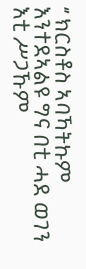‘’ ክርስቶስ ኣባኻትኩም እንተደኣልዩ ግና በቲ ሓደ ወገን እቲ ሥጋኹም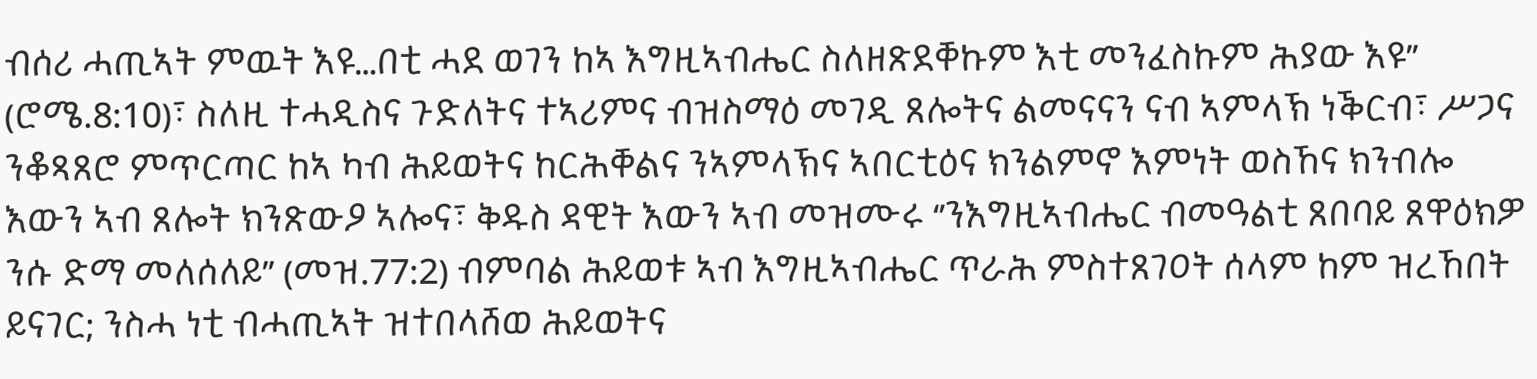ብሰሪ ሓጢኣት ምዉት እዩ…በቲ ሓደ ወገን ከኣ እግዚኣብሔር ስለዘጽደቐኩም እቲ መንፈስኩም ሕያው እዩ’’ (ሮሜ.8:10)፣ ስለዚ ተሓዲስና ጉድለትና ተኣሪምና ብዝስማዕ መገዲ ጸሎትና ልመናናን ናብ ኣምላኽ ነቕርብ፣ ሥጋና ንቆጻጸሮ ምጥርጣር ከኣ ካብ ሕይወትና ከርሕቐልና ንኣምላኽና ኣበርቲዕና ክንልምኖ እምነት ወስኸና ክንብሎ እውን ኣብ ጸሎት ክንጽውዖ ኣሎና፣ ቅዱስ ዳዊት እውን ኣብ መዝሙሩ ‘’ንእግዚኣብሔር ብመዓልቲ ጸበባይ ጸዋዕክዎ ንሱ ድማ መለሰለይ’’ (መዝ.77:2) ብምባል ሕይወቱ ኣብ እግዚኣብሔር ጥራሕ ምስተጸገዐት ሰላም ከም ዝረኸበት ይናገር; ንስሓ ነቲ ብሓጢኣት ዝተበላሸወ ሕይወትና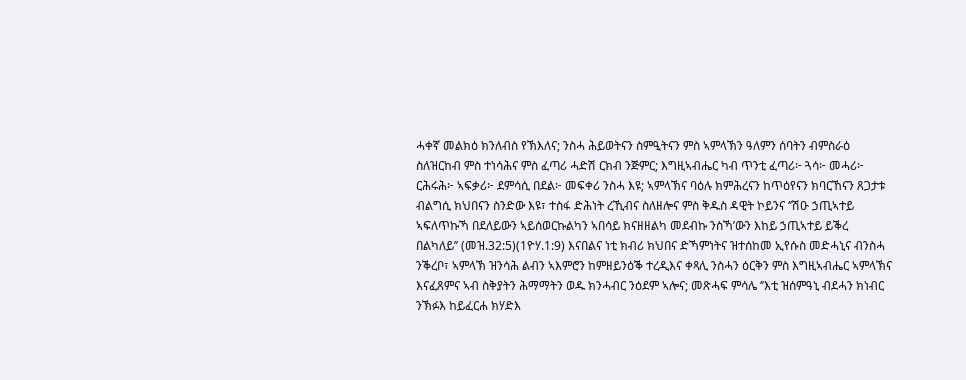ሓቀኛ መልክዕ ክንለብስ የኽእለና; ንስሓ ሕይወትናን ስምዒትናን ምስ ኣምላኽን ዓለምን ሰባትን ብምስራዕ ስለዝርከብ ምስ ተነሳሕና ምስ ፈጣሪ ሓድሽ ርክብ ንጅምር; እግዚኣብሔር ካብ ጥንቲ ፈጣሪ፦ ጓሳ፦ መሓሪ፦ ርሕሩሕ፦ ኣፍቃሪ፦ ደምሳሲ በደል፦ መፍቀሪ ንስሓ እዩ; ኣምላኽና ባዕሉ ክምሕረናን ከጥዕየናን ክባርኸናን ጸጋታቱ ብልግሲ ክህበናን ስንድው እዩ፣ ተስፋ ድሕነት ረኺብና ስለዘሎና ምስ ቅዱስ ዳዊት ኮይንና ‘’ሽዑ ኃጢኣተይ ኣፍለጥኩኻ በደለይውን ኣይሰወርኩልካን ኣበሳይ ክናዘዘልካ መደብኩ ንስኻ’ውን እከይ ኃጢኣተይ ይቕረ በልካለይ’’ (መዝ.32:5)(1ዮሃ.1:9) እናበልና ነቲ ክብሪ ክህበና ድኻምነትና ዝተሰከመ ኢየሱስ መድሓኒና ብንስሓ ንቕረቦ፣ ኣምላኽ ዝንሳሕ ልብን ኣእምሮን ከምዘይንዕቕ ተረዲእና ቀጻሊ ንስሓን ዕርቅን ምስ እግዚኣብሔር ኣምላኽና እናፈጸምና ኣብ ስቅያትን ሕማማትን ወዱ ክንሓብር ንዕደም ኣሎና; መጽሓፍ ምሳሌ ‘’እቲ ዝሰምዓኒ ብደሓን ክነብር ንኽፉእ ከይፈርሐ ክሃድእ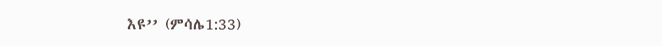እዩ’’ (ምሳሌ1:33)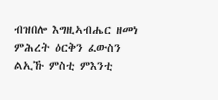ብዝበሎ እግዚኣብሔር ዘመነ ምሕረት ዕርቅን ፈውስን ልኢኹ ምስቲ ምእንቲ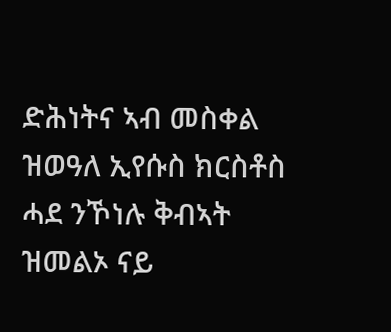ድሕነትና ኣብ መስቀል ዝወዓለ ኢየሱስ ክርስቶስ ሓደ ንኾነሉ ቅብኣት ዝመልኦ ናይ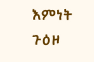እምነት ጉዕዞ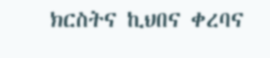ክርስትና ኪህበና ቀረባና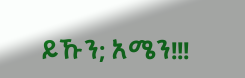ይኹን; አሜን!!!